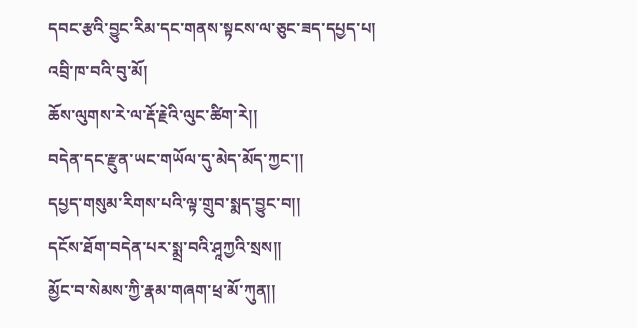དབང་རྩའི་བྱུང་རིམ་དང་གནས་སྟངས་ལ་ཅུང་ཟད་དཔྱད་པ།
འབྲི་ཁ་བའི་བུ་མོ།
ཆོས་ལུགས་རེ་ལ་རྡོ་རྗེའི་ལུང་ཚིག་རེ།།
བདེན་དང་རྫུན་ཡང་གཡོལ་དུ་མེད་མོད་ཀྱང་།།
དཔྱད་གསུམ་རིགས་པའི་ལྟ་གྲུབ་སྨད་བྱུང་བ།།
དངོས་ཐོག་བདེན་པར་སྨྲ་བའི་ཤཱཀྱའི་སྲས།།
མྱོང་བ་སེམས་ཀྱི་རྣམ་གཞག་ཕྲ་མོ་ཀུན།།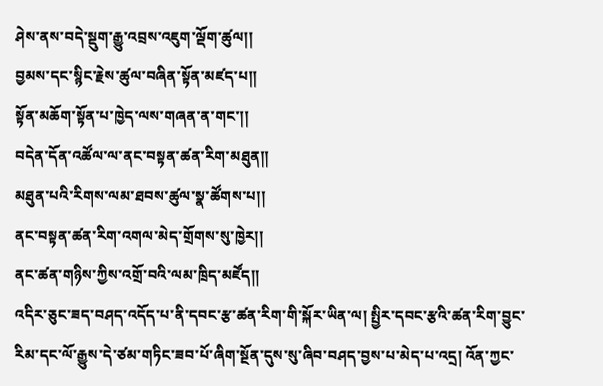ཤེས་ནས་བདེ་སྡུག་རྒྱུ་འབྲས་འཇུག་ལྡོག་ཚུལ།།
བྱམས་དང་སྙིང་རྗེས་ཚུལ་བཞིན་སྟོན་མཛད་པ།།
སྟོན་མཆོག་སྟོན་པ་ཁྱེད་ལས་གཞན་ན་གང་།།
བདེན་དོན་འཚོལ་ལ་ནང་བསྟན་ཚན་རིག་མཐུན།།
མཐུན་པའི་རིགས་ལམ་ཐབས་ཚུལ་སྣ་ཚོགས་པ།།
ནང་བསྟན་ཚན་རིག་འགལ་མེད་གྲོགས་སུ་ཁྱེར།།
ནང་ཚན་གཉིས་ཀྱིས་འགྲོ་བའི་ལམ་ཁྲིད་མཛོད།།
འདིར་ཅུང་ཟད་བཤད་འདོད་པ་ནི་དབང་རྩ་ཚན་རིག་གི་སྐོར་ཡིན་ལ། སྤྱིར་དབང་རྩའི་ཚན་རིག་བྱུང་རིམ་དང་ལོ་རྒྱུས་དེ་ཙམ་གཏིང་ཟབ་པོ་ཞིག་སྔོན་དུས་སུ་ཞིབ་བཤད་བྱས་པ་མེད་པ་འདྲ། འོན་ཀྱང་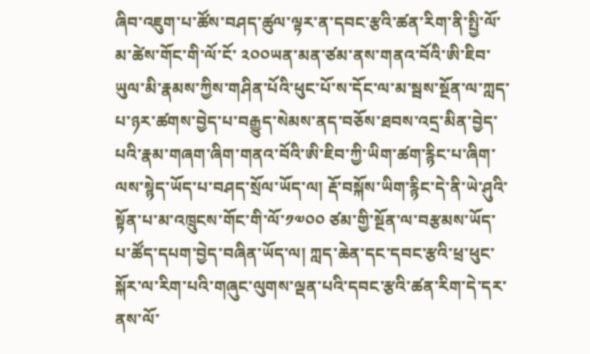ཞིབ་འཇུག་པ་ཚོས་བཤད་ཚུལ་ལྟར་ན་དབང་རྩའི་ཚན་རིག་ནི་སྤྱི་ལོ་མ་ཚེས་གོང་གི་ལོ་ངོ་ ༢༠༠ཡན་མན་ཙམ་ནས་གནའ་བོའི་ཨི་ཇིབ་ཡུལ་མི་རྣམས་ཀྱིས་གཤིན་པོའི་ཕུང་པོ་ས་དོང་ལ་མ་སྦས་སྔོན་ལ་ཀླད་པ་ཉར་ཚགས་བྱེད་པ་བརྒྱུད་སེམས་ནད་བཅོས་ཐབས་འདྲ་མིན་བྱེད་པའི་རྣམ་གཞག་ཞིག་གནའ་བོའི་ཨི་ཇིབ་ཀྱི་ཡིག་ཚག་རྙིང་པ་ཞིག་ལས་སྙེད་ཡོད་པ་བཤད་སྲོལ་ཡོད་ལ། རྡོ་བསྐོས་ཡིག་རྙིང་དེ་ནི་ཡེ་ཤུའི་སྟོན་པ་མ་འཁྲུངས་གོང་གི་ལོ་༡༧༠༠ ཙམ་གྱི་སྔོན་ལ་བརྩམས་ཡོད་པ་ཚོད་དཔག་བྱེད་བཞིན་ཡོད་ལ། ཀླད་ཆེན་དང་དབང་རྩའི་ཕྲ་ཕུང་སྐོར་ལ་རིག་པའི་གཞུང་ལུགས་ལྡན་པའི་དབང་རྩའི་ཚན་རིག་དེ་དར་ནས་ལོ་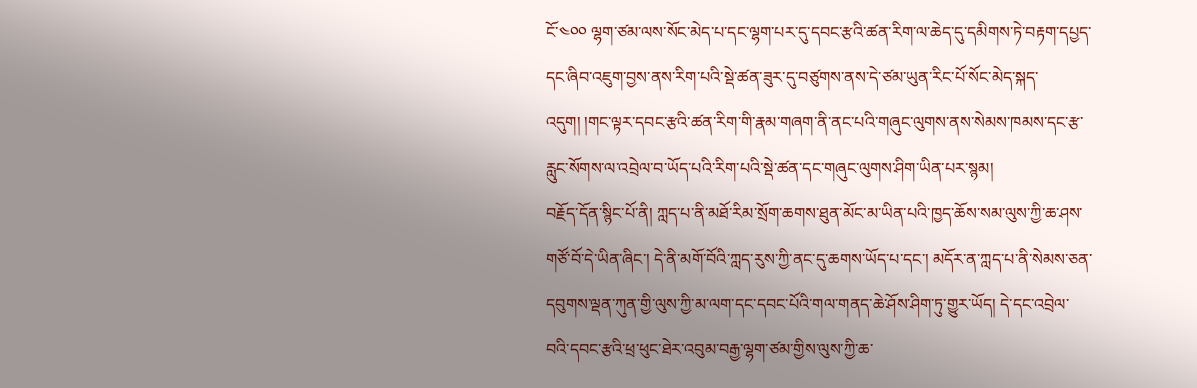ངོ་༤༠༠ ལྷག་ཙམ་ལས་སོང་མེད་པ་དང་ལྷག་པར་དུ་དབང་རྩའི་ཚན་རིག་ལ་ཆེད་དུ་དམིགས་ཏེ་བརྟག་དཔྱད་དང་ཞིབ་འཇུག་བྱས་ནས་རིག་པའི་སྡེ་ཚན་ཟུར་དུ་བཙུགས་ནས་དེ་ཙམ་ཡུན་རིང་པོ་སོང་མེད་སྐད་འདུག། །གང་ལྟར་དབང་རྩའི་ཚན་རིག་གི་རྣམ་གཞག་ནི་ནང་པའི་གཞུང་ལུགས་ནས་སེམས་ཁམས་དང་རྩ་རླུང་སོགས་ལ་འབྲེལ་བ་ཡོད་པའི་རིག་པའི་སྡེ་ཚན་དང་གཞུང་ལུགས་ཤིག་ཡིན་པར་སྙམ།
བརྗོད་དོན་སྙིང་པོ་ནི། ཀླད་པ་ནི་མཐོ་རིམ་སྲོག་ཆགས་ཐུན་མོང་མ་ཡིན་པའི་ཁྱད་ཆོས་སམ་ལུས་ཀྱི་ཆ་ཤས་གཙོ་བོ་དེ་ཡིན་ཞིང་། དེ་ནི་མགོ་བོའི་ཀླད་རུས་ཀྱི་ནང་དུ་ཆགས་ཡོད་པ་དང་། མདོར་ན་ཀླད་པ་ནི་སེམས་ཅན་དབུགས་ལྡན་ཀུན་གྱི་ལུས་ཀྱི་མ་ལག་དང་དབང་པོའི་གལ་གནད་ཆེ་ཤོས་ཤིག་ཏུ་གྱུར་ཡོད། དེ་དང་འབྲེལ་བའི་དབང་རྩའི་ཕྲ་ཕུང་ཐེར་འབུམ་བརྒྱ་ལྷག་ཙམ་གྱིས་ལུས་ཀྱི་ཆ་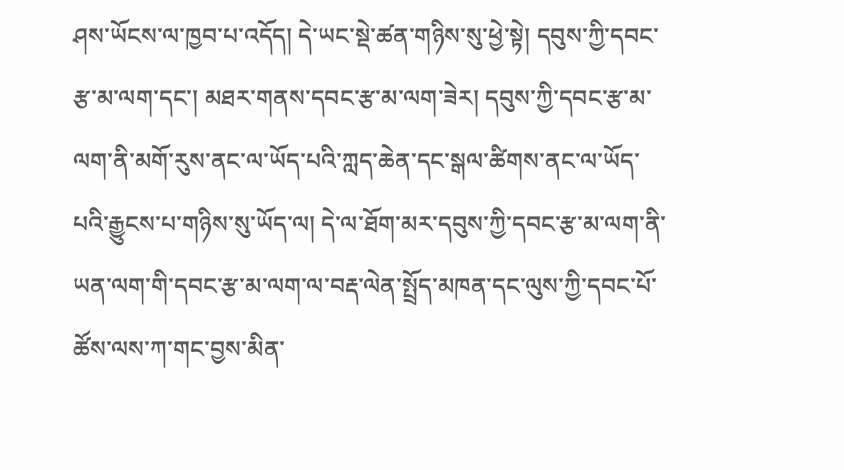ཤས་ཡོངས་ལ་ཁྱབ་པ་འདོད། དེ་ཡང་སྡེ་ཚན་གཉིས་སུ་ཕྱེ་སྟེ། དབུས་ཀྱི་དབང་རྩ་མ་ལག་དང་། མཐར་གནས་དབང་རྩ་མ་ལག་ཟེར། དབུས་ཀྱི་དབང་རྩ་མ་ལག་ནི་མགོ་རུས་ནང་ལ་ཡོད་པའི་ཀླད་ཆེན་དང་སྒལ་ཚིགས་ནང་ལ་ཡོད་པའི་རྒྱུངས་པ་གཉིས་སུ་ཡོད་ལ། དེ་ལ་ཐོག་མར་དབུས་ཀྱི་དབང་རྩ་མ་ལག་ནི་ཡན་ལག་གི་དབང་རྩ་མ་ལག་ལ་བརྡ་ལེན་སྤྲོད་མཁན་དང་ལུས་ཀྱི་དབང་པོ་ཚོས་ལས་ཀ་གང་བྱས་མིན་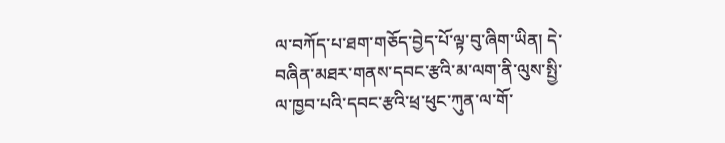ལ་བཀོད་པ་ཐག་གཅོད་བྱེད་པོ་ལྟ་བུ་ཞིག་ཡིན། དེ་བཞིན་མཐར་གནས་དབང་རྩའི་མ་ལག་ནི་ལུས་སྤྱི་ལ་ཁྱབ་པའི་དབང་རྩའི་ཕྲ་ཕུང་ཀུན་ལ་གོ་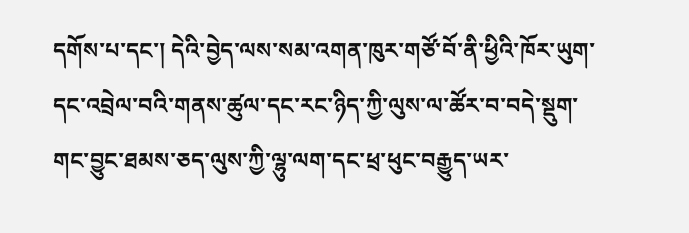དགོས་པ་དང་། དེའི་བྱེད་ལས་སམ་འགན་ཁུར་གཙོ་བོ་ནི་ཕྱིའི་ཁོར་ཡུག་དང་འབྲེལ་བའི་གནས་ཚུལ་དང་རང་ཉིད་ཀྱི་ལུས་ལ་ཚོར་བ་བདེ་སྡུག་གང་བྱུང་ཐམས་ཅད་ལུས་ཀྱི་ལྷུ་ལག་དང་ཕྲ་ཕུང་བརྒྱུད་ཡར་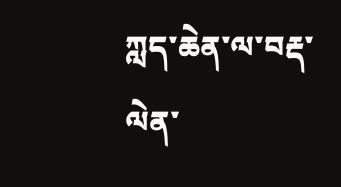ཀླད་ཆེན་ལ་བརྡ་ལེན་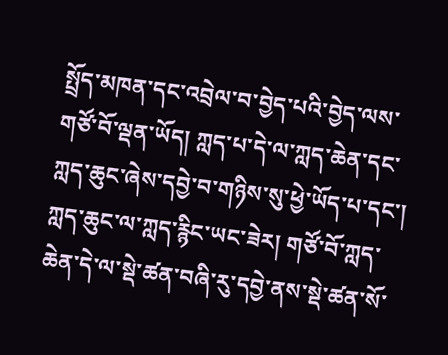སྤྲོད་མཁན་དང་འབྲེལ་བ་བྱེད་པའི་བྱེད་ལས་གཙོ་བོ་ལྡན་ཡོད། ཀླད་པ་དེ་ལ་ཀླད་ཆེན་དང་ཀླད་ཆུང་ཞེས་དབྱེ་བ་གཉིས་སུ་ཕྱེ་ཡོད་པ་དང་། ཀླད་ཆུང་ལ་ཀླད་རྙིང་ཡང་ཟེར། གཙོ་བོ་ཀླད་ཆེན་དེ་ལ་སྡེ་ཚན་བཞི་རུ་དབྱེ་ནས་སྡེ་ཚན་སོ་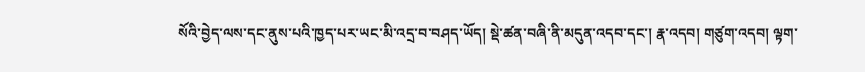སོའི་བྱེད་ལས་དང་ནུས་པའི་ཁྱད་པར་ཡང་མི་འདྲ་བ་བཤད་ཡོད། སྡེ་ཚན་བཞི་ནི་མདུན་འདབ་དང་། རྣ་འདབ། གཙུག་འདབ། ལྟག་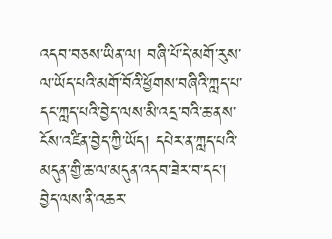འདབ་བཅས་ཡིན་ལ། བཞི་པོ་དེ་མགོ་རུས་ལ་ཡོད་པའི་མགོ་བོའི་ཕྱོགས་བཞིའི་ཀླད་པ་དང་ཀླད་པའི་བྱེད་ལས་མི་འདྲ་བའི་ཆ་ནས་ངོས་འཛིན་བྱེད་ཀྱི་ཡོད། དཔེར་ན་ཀླད་པའི་མདུན་གྱི་ཆ་ལ་མདུན་འདབ་ཟེར་བ་དང་། བྱེད་ལས་ནི་འཆར་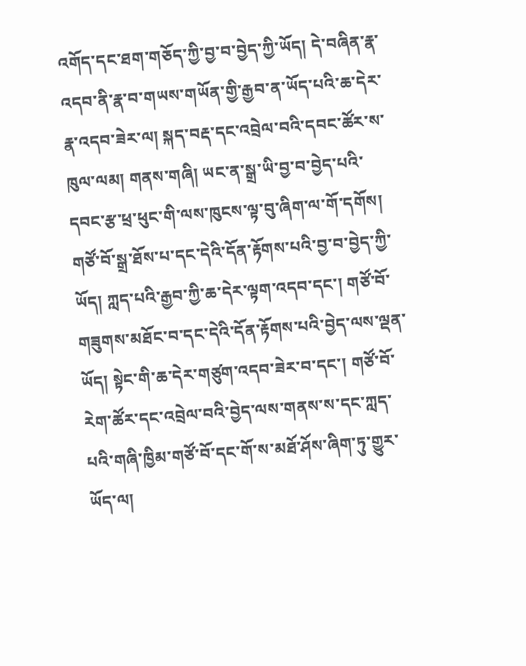འགོད་དང་ཐག་གཅོད་ཀྱི་བྱ་བ་བྱེད་ཀྱི་ཡོད། དེ་བཞིན་རྣ་འདབ་ནི་རྣ་བ་གཡས་གཡོན་གྱི་རྒྱབ་ན་ཡོད་པའི་ཆ་དེར་རྣ་འདབ་ཟེར་ལ། སྐད་བརྡ་དང་འབྲེལ་བའི་དབང་ཚོར་ས་ཁུལ་ལམ། གནས་གཞི། ཡང་ན་སྒྲ་ཡི་བྱ་བ་བྱེད་པའི་དབང་རྩ་ཕྲ་ཕུང་གི་ལས་ཁུངས་ལྟ་བུ་ཞིག་ལ་གོ་དགོས།
གཙོ་བོ་སྒྲ་ཐོས་པ་དང་དེའི་དོན་རྟོགས་པའི་བྱ་བ་བྱེད་ཀྱི་ཡོད། ཀླད་པའི་རྒྱབ་ཀྱི་ཆ་དེར་ལྟག་འདབ་དང་། གཙོ་བོ་གཟུགས་མཐོང་བ་དང་དེའི་དོན་རྟོགས་པའི་བྱེད་ལས་ལྡན་ཡོད། སྟེང་གི་ཆ་དེར་གཙུག་འདབ་ཟེར་བ་དང་། གཙོ་བོ་རེག་ཚོར་དང་འབྲེལ་བའི་བྱེད་ལས་གནས་ས་དང་ཀླད་པའི་གཞི་ཁྱིམ་གཙོ་བོ་དང་གོ་ས་མཐོ་ཤོས་ཞིག་ཏུ་གྱུར་ཡོད་ལ།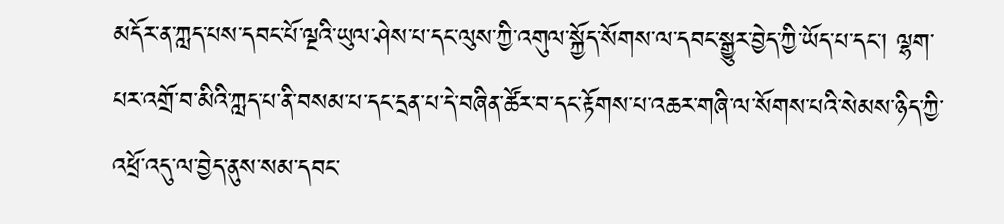མདོར་ན་ཀླད་པས་དབང་པོ་ལྔའི་ཡུལ་ཤེས་པ་དང་ལུས་ཀྱི་འགུལ་སྐྱོད་སོགས་ལ་དབང་སྒྱུར་བྱེད་ཀྱི་ཡོད་པ་དང་། ལྷག་པར་འགྲོ་བ་མིའི་ཀླད་པ་ནི་བསམ་པ་དང་དྲན་པ་དེ་བཞིན་ཚོར་བ་དང་རྟོགས་པ་འཆར་གཞི་ལ་སོགས་པའི་སེམས་ཉིད་ཀྱི་འཕྲོ་འདུ་ལ་བྱེད་ནུས་སམ་དབང་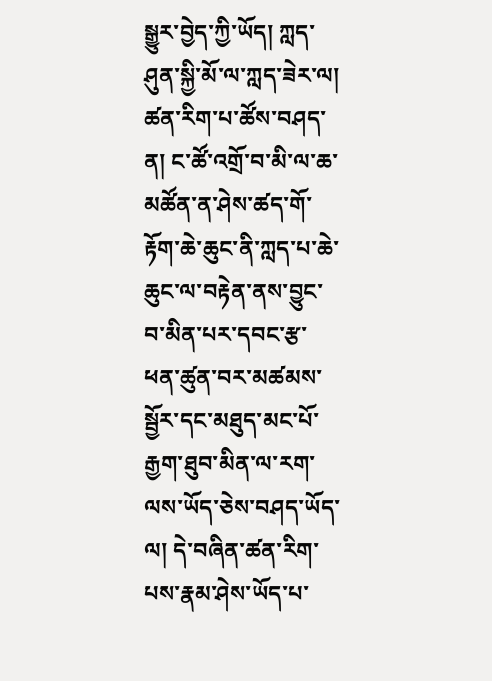སྒྱུར་བྱེད་ཀྱི་ཡོད། ཀླད་ཤུན་སྐྱི་མོ་ལ་ཀླད་ཟེར་ལ། ཚན་རིག་པ་ཚོས་བཤད་ན། ང་ཚོ་འགྲོ་བ་མི་ལ་ཆ་མཚོན་ན་ཤེས་ཚད་གོ་རྟོག་ཆེ་ཆུང་ནི་ཀླད་པ་ཆེ་ཆུང་ལ་བརྟེན་ནས་བྱུང་བ་མིན་པར་དབང་རྩ་ཕན་ཚུན་བར་མཚམས་སྦྱོར་དང་མཐུད་མང་པོ་རྒྱག་ཐུབ་མིན་ལ་རག་ལས་ཡོད་ཅེས་བཤད་ཡོད་ལ། དེ་བཞིན་ཚན་རིག་པས་རྣམ་ཤེས་ཡོད་པ་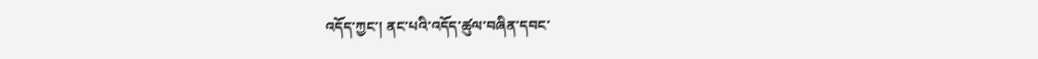འདོད་ཀྱང་། ནང་པའི་འདོད་ཚུལ་བཞིན་དབང་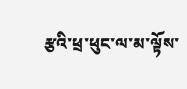རྩའི་ཕྲ་ཕུང་ལ་མ་ལྟོས་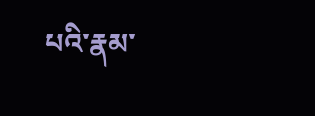པའི་རྣམ་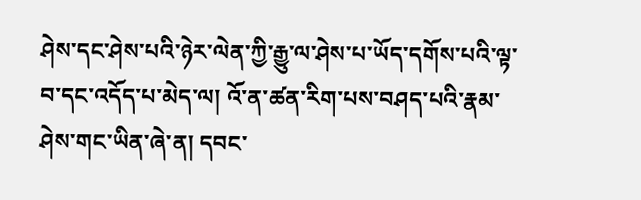ཤེས་དང་ཤེས་པའི་ཉེར་ལེན་ཀྱི་རྒྱུ་ལ་ཤེས་པ་ཡོད་དགོས་པའི་ལྟ་བ་དང་འདོད་པ་མེད་ལ། འོ་ན་ཚན་རིག་པས་བཤད་པའི་རྣམ་ཤེས་གང་ཡིན་ཞེ་ན། དབང་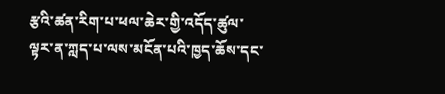རྩའི་ཚན་རིག་པ་ཕལ་ཆེར་གྱི་འདོད་ཚུལ་ལྟར་ན་ཀླད་པ་ལས་མངོན་པའི་ཁྱད་ཆོས་དང་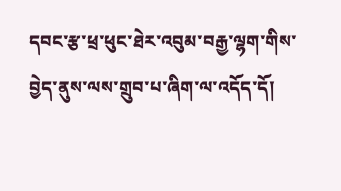དབང་རྩ་ཕྲ་ཕུང་ཐེར་འབུམ་བརྒྱ་ལྷག་གིས་བྱེད་ནུས་ལས་གྲུབ་པ་ཞིག་ལ་འདོད་དོ།